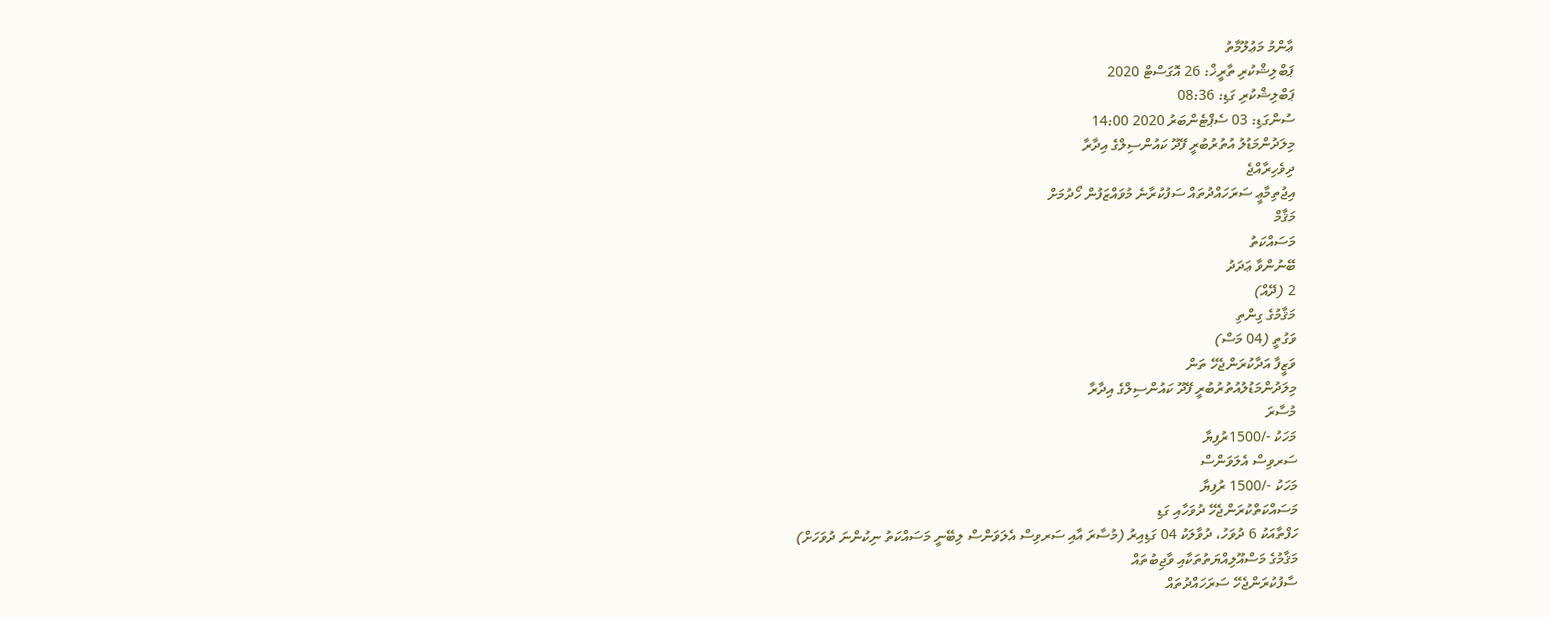ޢާންމު މަޢުލޫމާތު
ޕަބްލިޝްކުރި ތާރީޚް: 26 އޮގަސްޓް 2020
ޕަބްލިޝްކުރި ގަޑި: 08:36
ސުންގަޑި: 03 ސެޕްޓެންބަރު 2020 14:00
މިލަދުންމަޑުލު އުތުރުބުރީ ފޭދޫ ކައުންސިލްގެ އިދާރާ
ދިވެހިރާއްޖެ
އިޖުތިމާޢީ ސަރަހައްދުތައް ސަފުކުރާނެ މުވައްޒަފުން ހޯދުމަށް
މަޤާމް
މަސައްކަތު
ބޭނުންވާ ޢަދަދު
2 (ދޭއް)
މަޤާމުގެ ގިންތި
ވަގުތީ (04 މަސް)
ވަޒީފާ އަދާކުރަންޖެހޭ ތަން
މިލަދުންމަޑުލުއުތުރުބުރީ ފޭދޫ ކައުންސިލްގެ އިދާރާ
މުސާރަ
މަހަކު -/1500ރުފިޔާ
ސަރވިސް އެލަވަންސް
މަހަކު -/1500 ރުފިޔާ
މަސައްކަތްކުރަންޖެހޭ ދުވަހާއި ގަޑި
ހަފްތާއަކު 6 ދުވަހު، ދުވާލަކު 04 ގަޑިއިރު (މުސާރަ އާއި ސަރވިސް އެލަވަންސް ލިބޭނީ މަސައްކަތު ނިކުންނަ ދުވަހަށް)
މަޤާމުގެ މަސްއޫލިއްޔަތުތަކާއި ވާޖިބުތައް
ސާފުކުރަންޖެހޭ ސަރަހައްދުތައް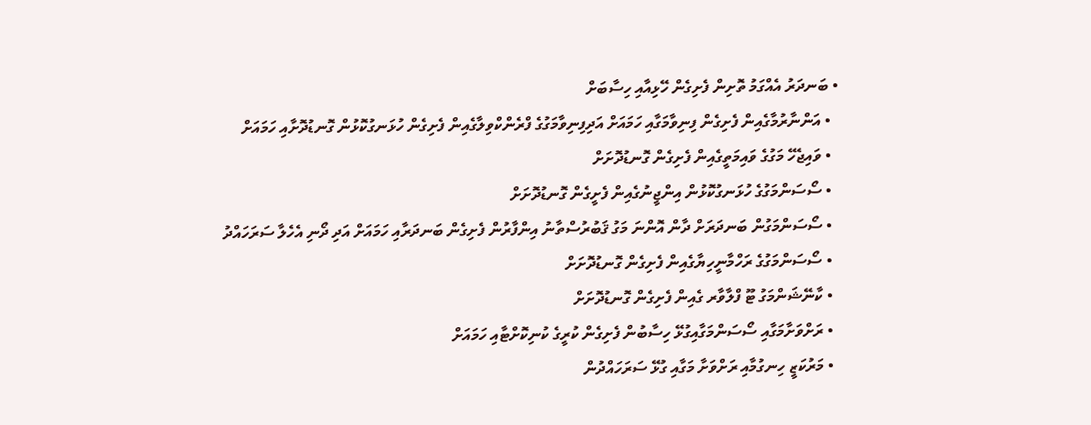• ބަނދަރު އެއްގަމު ތޮށިން ފެށިގެން ހޭޅިއާއި ހިސާބަށް
  • އަންނާރުމާގެއިން ފެށިގެން ފިނިވާމަގާއި ހަމައަށް އަދިފިނިވާމަގުގެ ފްރެންކްވިލާގެއިން ފެށިގެން ހުޅަނގުކޮޅުން ގޮނޑުދޮށާއި ހަމައަށް
  • ވައިޖެހޭ މަގުގެ ވައިމަތީގެއިން ފެށިގެން ގޮނޑުދޮށަށް
  • ސޯސަންމަގުގެ ހުޅަނގުކޮޅުން އިންޖީނުގެއިން ފެށީގެން ގޮނޑުދޮށަށް
  • ސޯސަންމަގުން ބަނދަރަށް ދާން އޮންނަ މަގު ޤަބުރުސްތާނު އިންފާރުން ފެށިގެން ބަނދަރާއި ހަމައަށް އަދި ދޯނި އެހެލާ ސަރަހައްދު
  • ސޯސަންމަގުގެ ރަހްމާނީހިޔާގެއިން ފެށިގެން ގޮނޑުދޮށަށް
  • ކާނޭޝަންމަގު ޓޫ ފްލާވާރ ގެއިން ފެށިގެން ގޮނޑުދޮށަށް
  • ރަށްވަށާމަގާއި ސޯސަންމަގާއިގުޅޭ ހިސާބުން ފެށިގެން ކުރީގެ ކުނިކޮށްޓާއި ހަމައަށް
  • މަރުކަޒީ ހިނގުމާއި ރަށްވަށާ މަގާއި ގުޅޭ ސަރަހައްދުން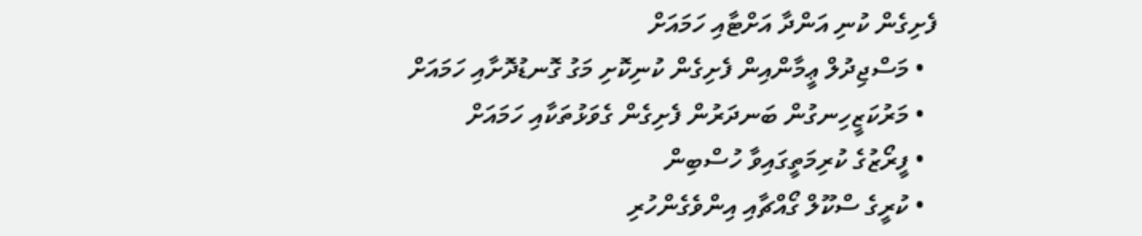ފެށިގެން ކުނި އަންދާ އަށްޓާއި ހަމައަށް
  • މަސްޖިދުލް ޢީމާންއިން ފެށިގެން ކުނިކޮށި މަގު ގޮނޑުދޮށާއި ހަމައަށް
  • މަރުކަޒީހިނގުން ބަނދަރުން ފެށިގެން ގެވަޅުތަކާއި ހަމައަށް
  • ފީރޯޒުގެ ކުރިމަތީގައިވާ ހުސްބިން
  • ކުރީގެ ސްކޫލް ގޯއްޗާއި އިންވެގެންހުރި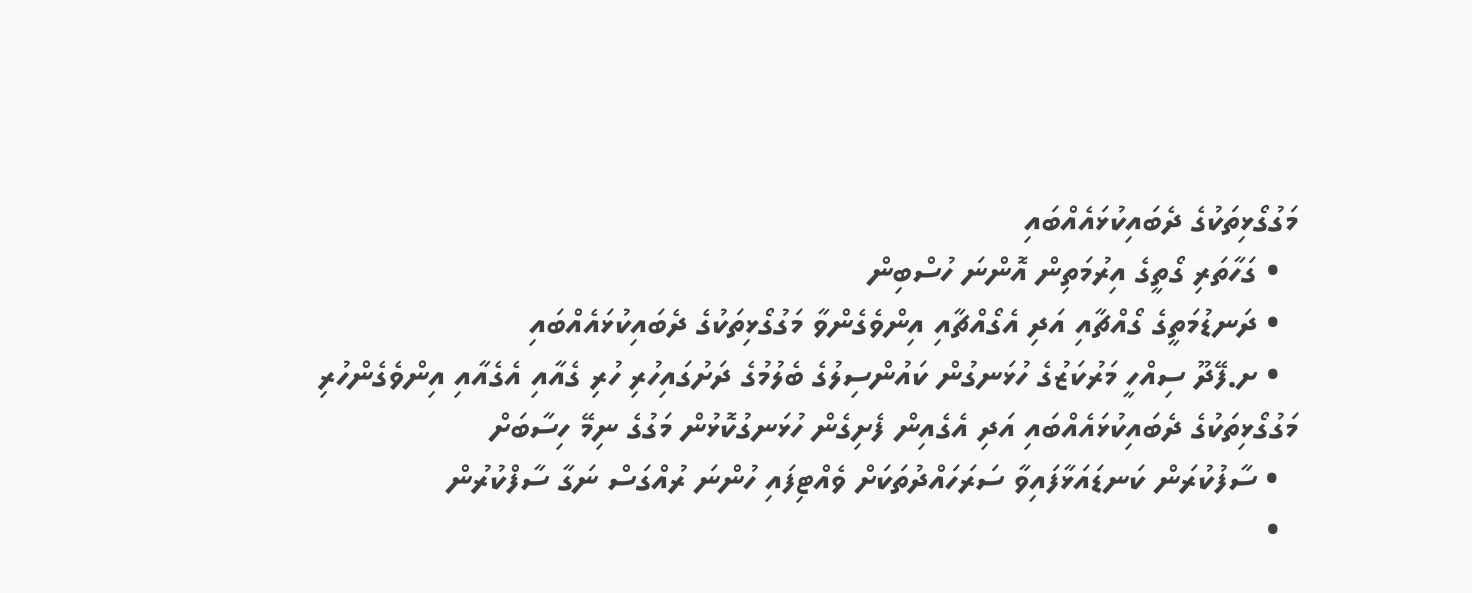މަގުގޯޅިތަކުގެ ދެބައިކުޅައެއްބައި
  • ގަހާތަރި ގޯތީގެ އިރުމަތިން އޮންނަ ހުސްބިން
  • ދަނޑުމަތީގެ ގޯއްޗާއި އަދި އެގޯއްޗާއި އިންވެގެންވާ މަގުގޯޅިތަކުގެ ދެބައިކުޅައެއްބައި
  • ށ.ފޭދޫ ސިއްހީ މަރުކަޒުގެ ހުޅަނގުން ކައުންސިލުގެ ބެލުމުގެ ދަށުގައިހުރި ހުރި ގެއާއި އެގެއާއި އިންވެގެންހުރި މަގުގޯޅިތަކުގެ ދެބައިކުޅައެއްބައި އަދި އެގެއިން ފެށިގެން ހުޅަނގުކޮޅުން މަގުގެ ނިމޭ ހިސާބަށް
  • ސާފުކުރަން ކަނޑައަޅާފައިވާ ސަރަހައްދުތަކަށް ވެއްޓިފައި ހުންނަ ރުއްގަސް ނަގާ ސާފްކުރުން
  •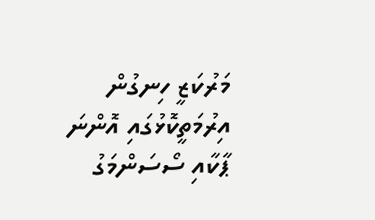މަރުކަޒީ ހިނގުން އިރުމަތީކޮޅުގައި އޮންނަ ޕާކާއި ސޯސަންމަގު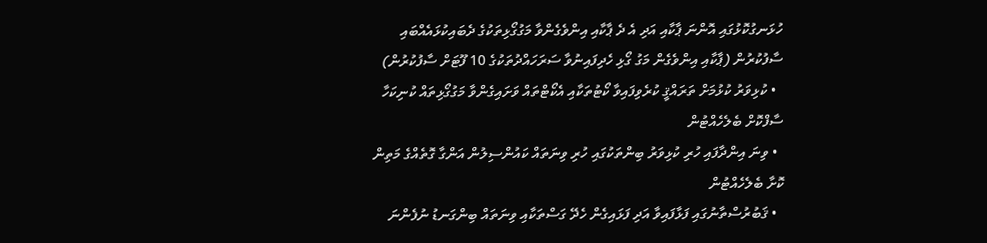ހުޅަނގުކޮޅުގައި އޮންނަ ޕާކާއި އަދި އެ ދެ ޕާކާއި އިންވެގެންވާ މަގުގޯޅިތަކުގެ ދެބައިކުޅައެއްބައި ސާފުކުރުން (ޕާކާއި އިންވެގެން މަގު ގޯޅި ހެދިފައިނުވާ ސަރަހައްދުތަކުގެ 10 ފޫޓަށް ސާފުކުރުން)
  • ކުޅިވަރު ކުޅުމަށް ތަރައްޤީ ކުރެވިފައިވާ ކޯޓުތަކާއި އެކޯޓްތައް ވަށައިގެންވާ މަގުގޯޅިތައް ކުނިކަހާ ސާފްކޮށް ބެލެހެއްޓުން
  • ވިނަ އިންދާފައި ހުރި ކުޅިވަރު ބިންތަކުގައި ހުރި ވިނަތައް ކައުންސިލުން އަންގާ ގޮތެއްގެ މަތިން ކޮށާ ބެލެހެއްޓުން
  • ޤަބުރުސްތާނުގައި ފަޅާފައިވާ އަދި ފަޅައިގެން ހެދޭ ގަސްތަކާއި ވިނަތައް ބިންގަނޑު ނުފެންނަ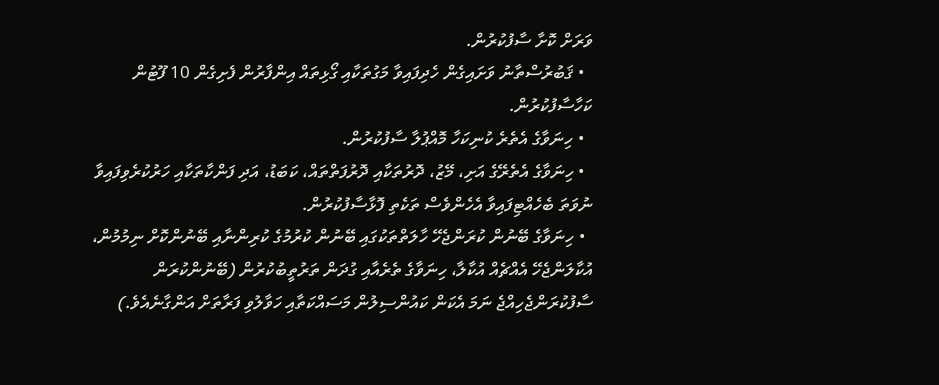ވަރަށް ކޮށާ ސާފުކުރުން.
  • ޤަބުރުސްތާނު ވަށައިގެން ހެދިފައިވާ މަގުތަކާއި ގޯޅިތައް އިންފާރުން ފެށިގެން 10 ފޫޓުން ކަހާސާފުކުރުން.
  • ހިނަވާގެ އެތެރެ ކުނިކަހާ މޮއްޕުލާ ސާފުކުރުން.
  • ހިނަވާގެ އެތެރޭގެ އަށި، މޭޒު، ދޮރުތަކާއި ދޮރުފަތްތައް، ކަބަޑު، އަދި ފަންކާތަކާއި ހަރުކުރެވިފައިވާ ނުވަތަ ބެހެއްޓިފައިވާ އެހެންވެސް ތަކެތި ފޮޅާސާފުކުރުން.
  • ހިނަވާގެ ބޭނުން ކުރަންޖެހޭ ހާލަތްތަކުގައި ބޭނުން ކުރުމުގެ ކުރިންނާއި ބޭނުންކޮށް ނިމުމުން، އުކާލަންޖެހޭ އެއްޗެއް އުކާލާ، ހިނަވާގެ ތެރެއާއި ގުދަން ތަރުތީބުކުރުން (ބޭނުންކުރަން ސާފުކުރަންޖެހިއްޖެ ނަމަ އެކަން ކައުންސިލުން މަސައްކަތާއި ހަވާލުވި ފަރާތަށް އަންގާނެއެވެ.)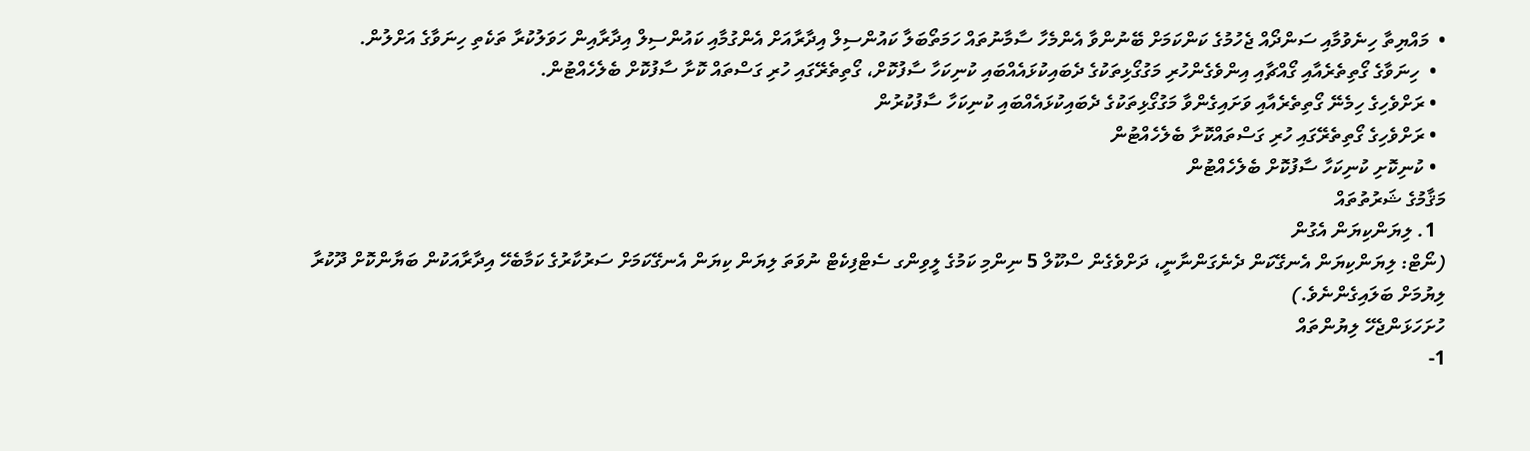•  މައްޔިތާ ހިނެވުމާއި ސަންދޯއް ޖެހުމުގެ ކަންކަމަށް ބޭނުންވާ އެންމެހާ ސާމާނުތައް ހަމަތޯބަލާ ކައުންސިލް އިދާރާއަށް އެންގުމާއި ކައުންސިލް އިދާރާއިން ހަވަލުކުރާ ތަކެތި ހިނަވާގެ އަށްލުން.
  •  ހިނަވާގެ ގޯތިތެރެއާއި ގޯއްޗާއި އިންވެގެންހުރި މަގުގޯޅިތަކުގެ ދެބައިކުޅައެއްބައި ކުނިކަހާ ސާފުކޮށް، ގޯތިތެރޭގައި ހުރި ގަސްތައް ކޮށާ ސާފުކޮށް ބެލެހެއްޓުން.
  • ރަށްވެހިގެ ހިމެނޭ ގޯތިތެރެއާއި ވަށައިގެންވާ މަގުގޯޅިތަކުގެ ދެބައިކުޅައެއްބައި ކުނިކަހާ ސާފުކުރުން
  • ރަށްވެހިގެ ގޯތިތެރޭގައި ހުރި ގަސްތައްކޮށާ ބެލެހެއްޓުން
  • ކުނިކޮށި ކުނިކަހާ ސާފުކޮށް ބެލެހެއްޓުން
މަޤާމުގެ ޝަރުތުތައް
  1. ލިޔަންކިޔަން އެގުން
(ނޯޓް: ލިޔަންކިޔަން އެނގޭކަން ދެނެގަންނާނީ، ދަށްވެގެން ސްކޫލް 5 ނިންމި ކަމުގެ ލީވިންގ ސެޓްފިކެޓް ނުވަތަ ލިޔަން ކިޔަން އެނގޭކަމަށް ސަރުކާރުގެ ކަމާބެހޭ އިދާރާއަކުން ބަޔާންކޮށް ދޫކުރާ ލިޔުމަށް ބަލައިގެންނެވެ.)
ހުށަހަޅަންޖެހޭ ލިޔުންތައް
1-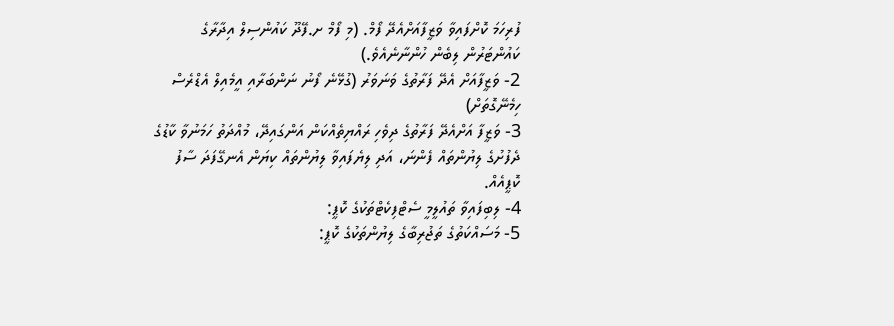ފުރިހަމަ ކޮށްފައިވާ ވަޒީފާއަށްއެދޭ ފޯމް. (މި ފޯމް ށ.ފޭދޫ ކައުންސިލް އިދާރާގެ ކައުންޓަރުން ލިބެން ހުންނާނެއެވެ.)
2- ވަޒީފާއަށް އެދޭ ފަރާތުގެ ވަނަވަރު (ގުޅޭނެ ފޯނު ނަންބަރާއި އީމެއިލް އެޑްރެސް ހިމެނޭގޮތަށް)
3- ވަޒީފާ އަށްއެދޭ ފަރާތުގެ ދިވެހި ރައްޔިތެއްކަން އަންގައިދޭ، މުއްދަތު ހަމަނުވާ ކާޑުގެ ދެފުށުގެ ލިޔުންތައް ފެންނަ، އަދި ލިޔެފައިވާ ލިޔުންތައް ކިޔަން އެނގޭފަދަ ސާފު ކޮޕީއެއް.
4- ލިބިފައިވާ ތައުލީމީ ސެޓްފިކެޓްތަކުގެ ކޮޕީ:
5- މަސައްކަތުގެ ތަޖުރިބާގެ ލިޔުންތަކުގެ ކޮޕީ: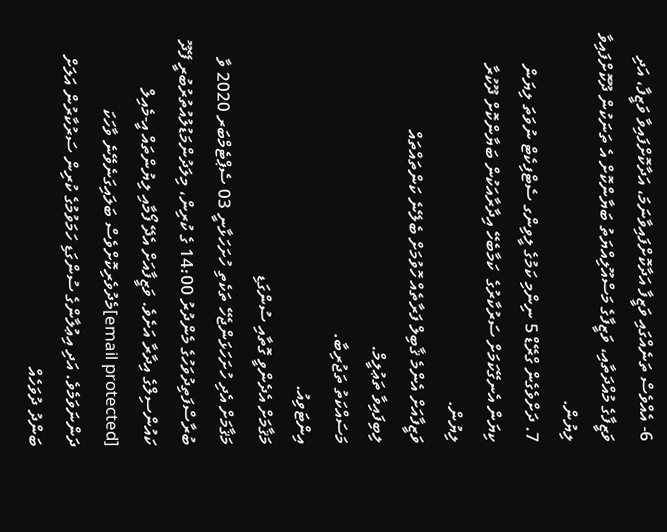6- އެއްވެސް ތަނެއްގައި ވަޒީފާ އަދާކޮށްފައިވާނަމަ، އަދާކޮށްފައިވާ ވަޒީފާ، އަދި ވަޒީފާގެ މުއްދަތާއި، ވަޒީފާގެ މަސްއޫލިއްޔަތު ބަޔާންކޮށް އެ ތަނަކުން ދޫކޮށްފައިވާ ލިޔުން.
7. ދަށްވެގެން ގްރޭޑް 5 ނިންމި ކަމުގެ ލީވިންގ ސެޓްފިކެޓް ނުވަތަ ލިޔަން ކިޔަން އެނގޭކަމަށް ސަރުކާރުގެ  ކަމާބެހޭ އިދާރާއަކުން ބަޔާންކޮށް ދޫކުރާ ލިޔުން.
ވަޒީފާއަށް އެންމެ ޤާބިލް ފަރާތެއް ހޮވުމަށް ބެލޭނެ ކަންތައްތައް
ލިބިފައިވާ ތަޢުލީމް.
މަސައްކަތު ތަޖުރިބާ.
އިންޓަވިއު.
މަޤާމަށް އެދެންވީ ގޮތާއި ސުންގަޑި
މަޤާމަށް އެދި ހުށަހަޅަންޖެހޭ ތަކެތި ހުށަހަޅާނީ 03 ސެޕްޓެމްބަރ 2020 ވާ ބުރާސްފަތިދުވަހުގެ މެންދުރު 14:00 ގެ ކުރިން، މިލަދުންމަޑުލުއުތުރުބުރީ ފޭދޫ ކައުންސިލްގެ އިދާރާ އަށެވެ. ވަޒީފާއަށް އެދޭ ފޯމާއި ލިޔުންތައް އީ-މެއިލް  [email protected]މެދުވެރިކޮށްވެސް ބަލައިގަނެވޭނެ ވާހަކަ ދަންނަވަމެވެ. އަދި އިޢުލާންގެ ސުންގަޑި ހަމަވުމުގެ ކުރިން ސަރުކާރުން އަލަށް ބަންދު ދުވަހެއް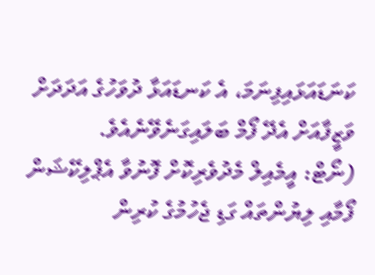ކަނަޑައަޅައިފިނަމަ، އެ ކަނޑައަޅާ ދުވަހުގެ އަދަދަށް ވަޒީފާއަށް އެދޭ ފޯމް ބަލައިގަނެވޭނެއެވެ.
(ނޯޓް: އީމެއިލް މެދުވެރިކޮށް ފޮނުވާ އެޕްލިކޭޝަން ފޯމާއި ލިޔުންތައް ގަޑި ޖެހުމުގެ ކުރިން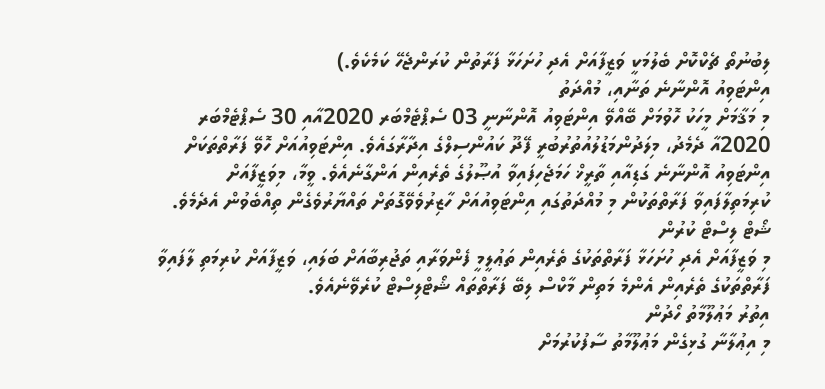ލިބުނުތޯ ޗެކްކޮށް ބެލުމަކީ ވަޒީފާއަށް އެދި ހުށަހަޅާ ފަރާތުން ކުރަންޖެހޭ ކަމެކެވެ.)
އިންޓަވިއު އޮންނާނެ ތަނާއި، މުއްދަތު
މި މަޤާމަށް މީހަކު ހޮވުމަށް ބޭއްވޭ އިންޓަވިއު އޮންނާނީ 03 ސެޕްޓެމްބަރ 2020އާއި 30 ސެޕްޓެމްބަރ 2020އާ ދެމެދު، މިލަދުންމަޑުލުއުތުރުބުރީ ފޭދޫ ކައުންސިލްގެ އިދާރާގައެވެ. އިންޓަވިއުއަށް ހޮވޭ ފަރާތްތަކަށް އިންޓަވިއު އޮންނާނެ ގަޑިއާއި ތާރީޚް ހަމަޖެހިފައިވާ އުޞޫލުގެ ތެރެއިން އަންގާނެއެވެ. ވީމާ، މިވަޒީފާއަށް ކުރިމަތިލާފައިވާ ފަރާތްތަކުން މި މުއްދަތުގައި އިންޓަވިއުއަށް ހާޒިރުވެވޭގޮތަށް ތައްޔާރުވެގެން ތިއްބެވުން އެދެމެވެ.
ޝޯޓް ލިސްޓް ކުރުން
މި ވަޒީފާއަށް އެދި ހުށަހަޅާ ފަރާތްތަކުގެ ތެރެއިން ތަޢުލީމީ ފެންވަރާއި ތަޖުރިބާއަށް ބަލައި، ވަޒީފާއަށް ކުރިމަތި ލާފައިވާ ފަރާތްތަކުގެ ތެރެއިން އެންމެ މަތިން މާކްސް ލިބޭ ފަރާތްތައް ޝޯޓްލިސްޓް ކުރެވޭނެއެވެ.
އިތުރު މަޢުލޫމާތު ހޯދުން
މި އިޢުލާނާ ގުޅިގެން މަޢުލޫމާތު ސާފުކުރުމަށް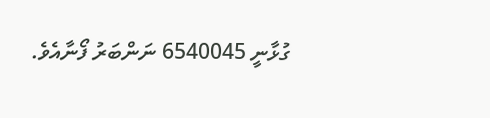ގުޅާނީ 6540045 ނަންބަރު ފޯނާއެވެ.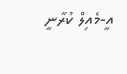އީ-މެއިލް ކުރާނީ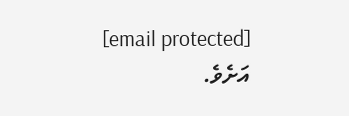[email protected] އަށެވެ.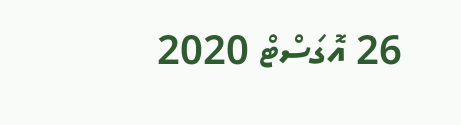26 އޮގަސްޓް 2020